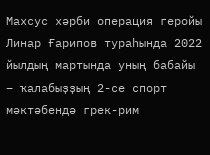Махсус хәрби операция геройы Линар Ғарипов тураһында 2022 йылдың мартында уның бабайы – ҡалабыҙҙың 2-се спорт мәктәбендә грек-рим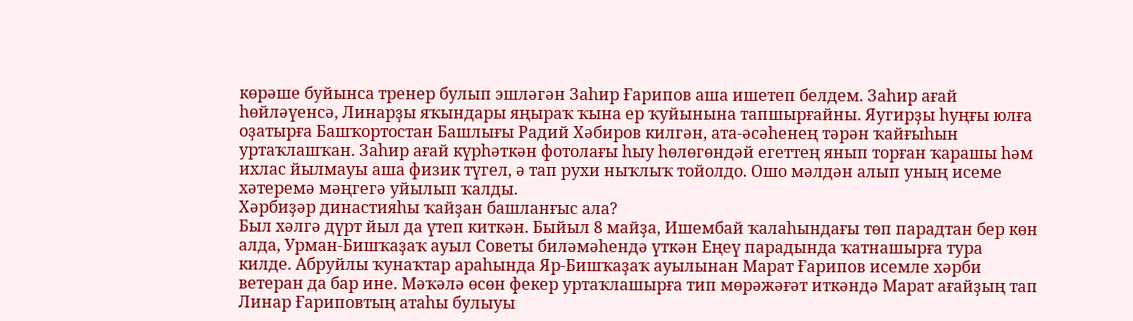көрәше буйынса тренер булып эшләгән Заһир Ғарипов аша ишетеп белдем. Заһир ағай һөйләүенсә, Линарҙы яҡындары яңыраҡ ҡына ер ҡуйынына тапшырғайны. Яугирҙы һуңғы юлға оҙатырға Башҡортостан Башлығы Радий Хәбиров килгән, ата-әсәһенең тәрән ҡайғыһын уртаҡлашҡан. Заһир ағай күрһәткән фотолағы һыу һөлөгөндәй егеттең янып торған ҡарашы һәм ихлас йылмауы аша физик түгел, ә тап рухи ныҡлыҡ тойолдо. Ошо мәлдән алып уның исеме хәтеремә мәңгегә уйылып ҡалды.
Хәрбиҙәр династияһы ҡайҙан башланғыс ала?
Был хәлгә дүрт йыл да үтеп киткән. Быйыл 8 майҙа, Ишембай ҡалаһындағы төп парадтан бер көн алда, Урман-Бишҡаҙаҡ ауыл Советы биләмәһендә үткән Еңеү парадында ҡатнашырға тура килде. Абруйлы ҡунаҡтар араһында Яр-Бишҡаҙаҡ ауылынан Марат Ғарипов исемле хәрби ветеран да бар ине. Мәҡәлә өсөн фекер уртаҡлашырға тип мөрәжәғәт иткәндә Марат ағайҙың тап Линар Ғариповтың атаһы булыуы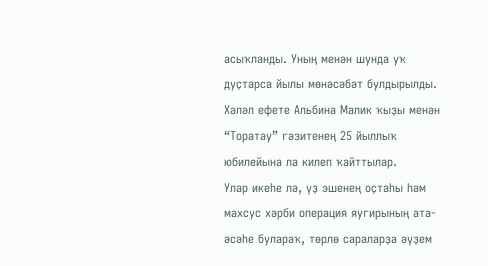асыҡланды. Уның менән шунда уҡ дуҫтарса йылы мөнәсәбәт булдырылды. Хәләл ефете Альбина Малик ҡыҙы менән “Торатау” гәзитенең 25 йыллыҡ юбилейына ла килеп ҡайттылар.
Улар икеһе лә, үҙ эшенең оҫтаһы һәм махсус хәрби операция яугирының ата-әсәһе булараҡ, төрлө сараларҙа әүҙем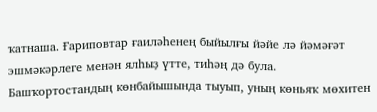ҡатнаша. Ғариповтар ғаиләһенең быйылғы йәйе лә йәмәғәт эшмәкәрлеге менән ялһыҙ үтте, тиһәң дә була.
Башҡортостандың көнбайышында тыуып, уның көньяҡ мөхитен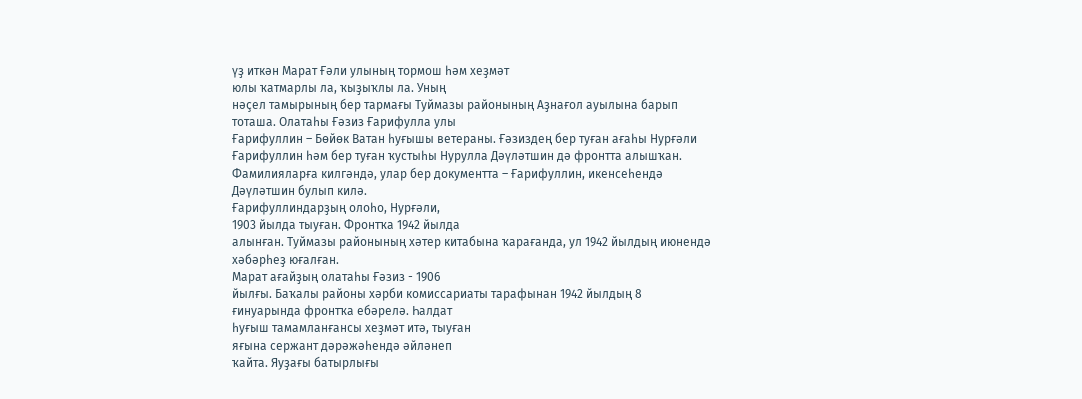үҙ иткән Марат Ғәли улының тормош һәм хеҙмәт
юлы ҡатмарлы ла, ҡыҙыҡлы ла. Уның
нәҫел тамырының бер тармағы Туймазы районының Аҙнағол ауылына барып
тоташа. Олатаһы Ғәзиз Ғарифулла улы
Ғарифуллин – Бөйөк Ватан һуғышы ветераны. Ғәзиздең бер туған ағаһы Нурғәли
Ғарифуллин һәм бер туған ҡустыһы Нурулла Дәүләтшин дә фронтта алышҡан.
Фамилияларға килгәндә, улар бер документта – Ғарифуллин, икенсеһендә
Дәүләтшин булып килә.
Ғарифуллиндарҙың олоһо, Нурғәли,
1903 йылда тыуған. Фронтҡа 1942 йылда
алынған. Туймазы районының хәтер китабына ҡарағанда, ул 1942 йылдың июнендә
хәбәрһеҙ юғалған.
Марат ағайҙың олатаһы Ғәзиз - 1906
йылғы. Баҡалы районы хәрби комиссариаты тарафынан 1942 йылдың 8
ғинуарында фронтҡа ебәрелә. Һалдат
һуғыш тамамланғансы хеҙмәт итә, тыуған
яғына сержант дәрәжәһендә әйләнеп
ҡайта. Яуҙағы батырлығы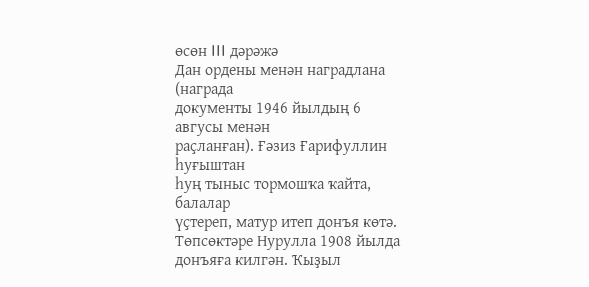өсөн III дәрәжә
Дан ордены менән наградлана (награда
документы 1946 йылдың 6 авгусы менән
раҫланған). Ғәзиз Ғарифуллин һуғыштан
һуң тыныс тормошҡа ҡайта, балалар
үҫтереп, матур итеп донъя көтә.
Төпсөктәре Нурулла 1908 йылда донъяға килгән. Ҡыҙыл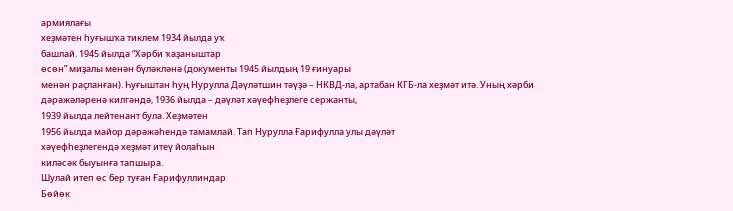армиялағы
хеҙмәтен һуғышҡа тиклем 1934 йылда уҡ
башлай. 1945 йылда “Хәрби ҡаҙаныштар
өсөн” миҙалы менән бүләкләнә (документы 1945 йылдың 19 ғинуары
менән раҫланған). Һуғыштан һуң Нурулла Дәүләтшин тәүҙә – НКВД-ла, артабан КГБ-ла хеҙмәт итә. Уның хәрби
дәрәжәләренә килгәндә, 1936 йылда – дәүләт хәүефһеҙлеге сержанты,
1939 йылда лейтенант була. Хеҙмәтен
1956 йылда майор дәрәжәһендә тамамлай. Тап Нурулла Ғарифулла улы дәүләт
хәүефһеҙлегендә хеҙмәт итеү йолаһын
киләсәк быуынға тапшыра.
Шулай итеп өс бер туған Ғарифуллиндар
Бөйөк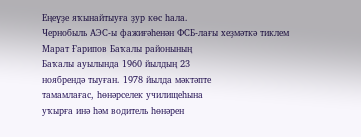Еңеүҙе яҡынайтыуға ҙур көс һала.
Чернобыль АЭС-ы фажиғәһенән ФСБ-лағы хеҙмәткә тиклем
Марат Ғарипов Баҡалы районының
Баҡалы ауылында 1960 йылдың 23
ноябрендә тыуған. 1978 йылда мәктәпте
тамамлағас, һөнәрселек училищеһына
уҡырға инә һәм водитель һөнәрен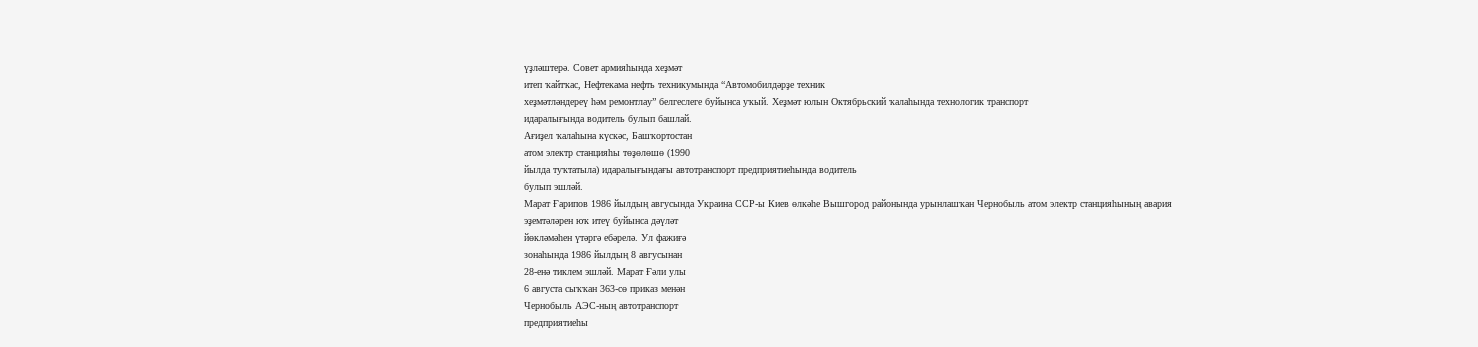үҙләштерә. Совет армияһында хеҙмәт
итеп ҡайтҡас, Нефтекама нефть техникумында “Автомобилдәрҙе техник
хеҙмәтләндереү һәм ремонтлау” белгеслеге буйынса уҡый. Хеҙмәт юлын Октябрьский ҡалаһында технологик транспорт
идаралығында водитель булып башлай.
Ағиҙел ҡалаһына күскәс, Башҡортостан
атом электр станцияһы төҙөлөшө (1990
йылда туҡтатыла) идаралығындағы автотранспорт предприятиеһында водитель
булып эшләй.
Марат Ғарипов 1986 йылдың авгусында Украина ССР-ы Киев өлкәһе Вышгород районында урынлашҡан Чернобыль атом электр станцияһының авария
эҙемтәләрен юҡ итеү буйынса дәүләт
йөкләмәһен үтәргә ебәрелә. Ул фажиғә
зонаһында 1986 йылдың 8 авгусынан
28-енә тиклем эшләй. Марат Ғәли улы
6 августа сыҡҡан 363-сө приказ менән
Чернобыль АЭС-ның автотранспорт
предприятиеһы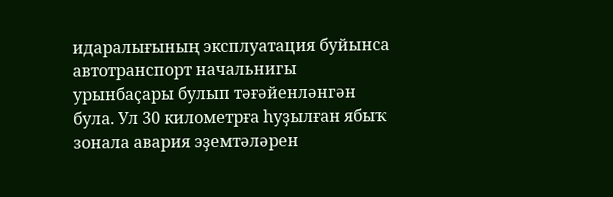идаралығының эксплуатация буйынса автотранспорт начальнигы урынбаҫары булып тәғәйенләнгән
була. Ул 30 километрға һуҙылған ябыҡ
зонала авария эҙемтәләрен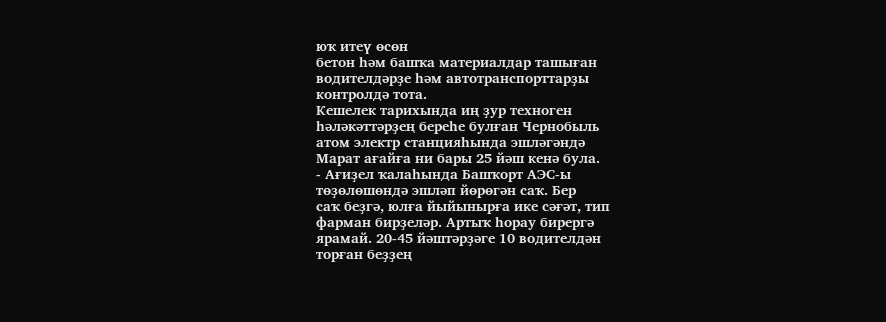юҡ итеү өсөн
бетон һәм башҡа материалдар ташыған
водителдәрҙе һәм автотранспорттарҙы
контролдә тота.
Кешелек тарихында иң ҙур техноген
һәләкәттәрҙең береһе булған Чернобыль
атом электр станцияһында эшләгәндә
Марат ағайға ни бары 25 йәш кенә була.
- Ағиҙел ҡалаһында Башҡорт АЭС-ы
төҙөлөшөндә эшләп йөрөгән саҡ. Бер
саҡ беҙгә, юлға йыйынырға ике сәғәт, тип
фарман бирҙеләр. Артыҡ һорау бирергә
ярамай. 20-45 йәштәрҙәге 10 водителдән
торған беҙҙең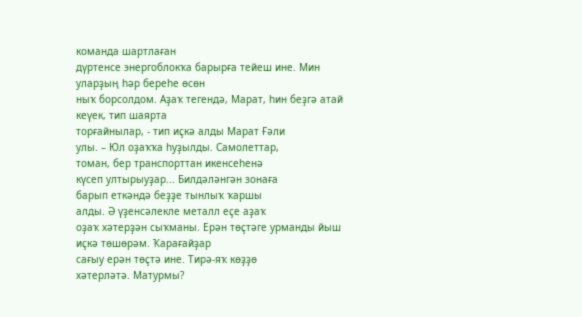команда шартлаған
дүртенсе энергоблокҡа барырға тейеш ине. Мин уларҙың һәр береһе өсөн
ныҡ борсолдом. Аҙаҡ тегендә, Марат, һин беҙгә атай кеүек, тип шаярта
торғайнылар, - тип иҫкә алды Марат Ғәли
улы. – Юл оҙаҡҡа һуҙылды. Самолеттар,
томан, бер транспорттан икенсеһенә
күсеп ултырыуҙар... Билдәләнгән зонаға
барып еткәндә беҙҙе тынлыҡ ҡаршы
алды. Ә үҙенсәлекле металл еҫе аҙаҡ
оҙаҡ хәтерҙән сыҡманы. Ерән төҫтәге урманды йыш иҫкә төшөрәм. Ҡарағайҙар
сағыу ерән төҫтә ине. Тирә-яҡ көҙҙө
хәтерләтә. Матурмы?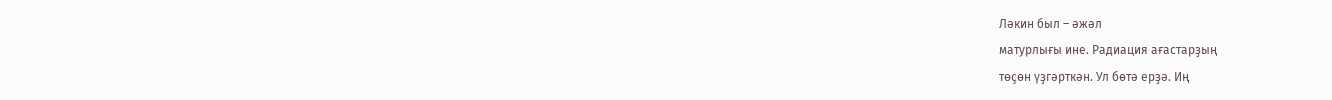Ләкин был – әжәл
матурлығы ине. Радиация ағастарҙың
төҫөн үҙгәрткән. Ул бөтә ерҙә. Иң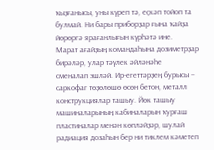ҡыҙғанысы, уны күреп тә, еҫкәп тойоп та
булмай. Ни бары приборҙар ғына ҡайҙа
йөрөргә ярағанлығын күрһәтә ине.
Марат ағайҙың командаһына дозиметрҙар бирәләр, улар тәүлек әйләнәһе
сменалап эшләй. Ир-егеттәрҙең бурысы – саркофаг төҙөлөшө өсөн бетон, металл конструкциялар ташыу. Йөк ташыу
машиналарының кабиналарын ҡурғаш
пластиналар менән көпләйҙәр, шулай
радиация дозаһын бер ни тиклем кәметеп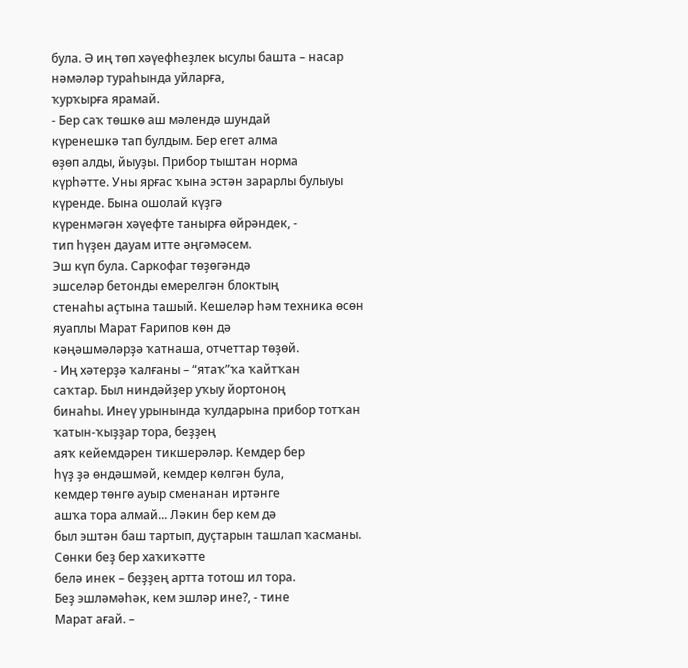була. Ә иң төп хәүефһеҙлек ысулы башта – насар нәмәләр тураһында уйларға,
ҡурҡырға ярамай.
- Бер саҡ төшкө аш мәлендә шундай
күренешкә тап булдым. Бер егет алма
өҙөп алды, йыуҙы. Прибор тыштан норма
күрһәтте. Уны ярғас ҡына эстән зарарлы булыуы күренде. Бына ошолай күҙгә
күренмәгән хәүефте танырға өйрәндек, -
тип һүҙен дауам итте әңгәмәсем.
Эш күп була. Саркофаг төҙөгәндә
эшселәр бетонды емерелгән блоктың
стенаһы аҫтына ташый. Кешеләр һәм техника өсөн яуаплы Марат Ғарипов көн дә
кәңәшмәләрҙә ҡатнаша, отчеттар төҙөй.
- Иң хәтерҙә ҡалғаны – “ятаҡ”ҡа ҡайтҡан
саҡтар. Был ниндәйҙер уҡыу йортоноң
бинаһы. Инеү урынында ҡулдарына прибор тотҡан ҡатын-ҡыҙҙар тора, беҙҙең
аяҡ кейемдәрен тикшерәләр. Кемдер бер
һүҙ ҙә өндәшмәй, кемдер көлгән була,
кемдер төнгө ауыр сменанан иртәнге
ашҡа тора алмай... Ләкин бер кем дә
был эштән баш тартып, дуҫтарын ташлап ҡасманы. Сөнки беҙ бер хаҡиҡәтте
белә инек – беҙҙең артта тотош ил тора.
Беҙ эшләмәһәк, кем эшләр ине?, - тине
Марат ағай. –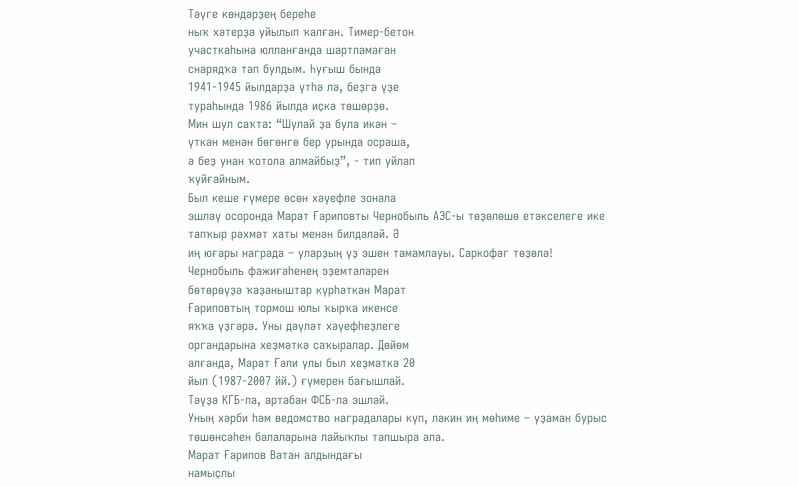Тәүге көндәрҙең береһе
ныҡ хәтерҙә уйылып ҡалған. Тимер-бетон
участкаһына юлланғанда шартламаған
снарядҡа тап булдым. Һуғыш бында
1941-1945 йылдарҙа үтһә лә, беҙгә үҙе
тураһында 1986 йылда иҫкә төшөрҙө.
Мин шул саҡта: “Шулай ҙа була икән –
үткән менән бөгөнгө бер урында осраша,
ә беҙ унан ҡотола алмайбыҙ”, - тип уйлап
ҡуйғайным.
Был кеше ғүмере өсөн хәүефле зонала
эшләү осоронда Марат Ғариповты Чернобыль АЭС-ы төҙөлөшө етәкселеге ике
тапҡыр рәхмәт хаты менән билдәләй. Ә
иң юғары награда – уларҙың үҙ эшен тамамлауы. Саркофаг төҙөлә!
Чернобыль фажиғәһенең эҙемтәләрен
бөтөрөүҙә ҡаҙаныштар күрһәткән Марат
Ғариповтың тормош юлы ҡырҡа икенсе
яҡҡа үҙгәрә. Уны дәүләт хәүефһеҙлеге
органдарына хеҙмәткә саҡыралар. Дөйөм
алғанда, Марат Ғәли улы был хеҙмәткә 20
йыл (1987-2007 йй.) ғүмерен бағышлай.
Тәүҙә КГБ-ла, артабан ФСБ-ла эшләй.
Уның хәрби һәм ведомство наградалары күп, ләкин иң мөһиме – уҙаман бурыс
төшөнсәһен балаларына лайыҡлы тапшыра ала.
Марат Ғарипов Ватан алдындағы
намыҫлы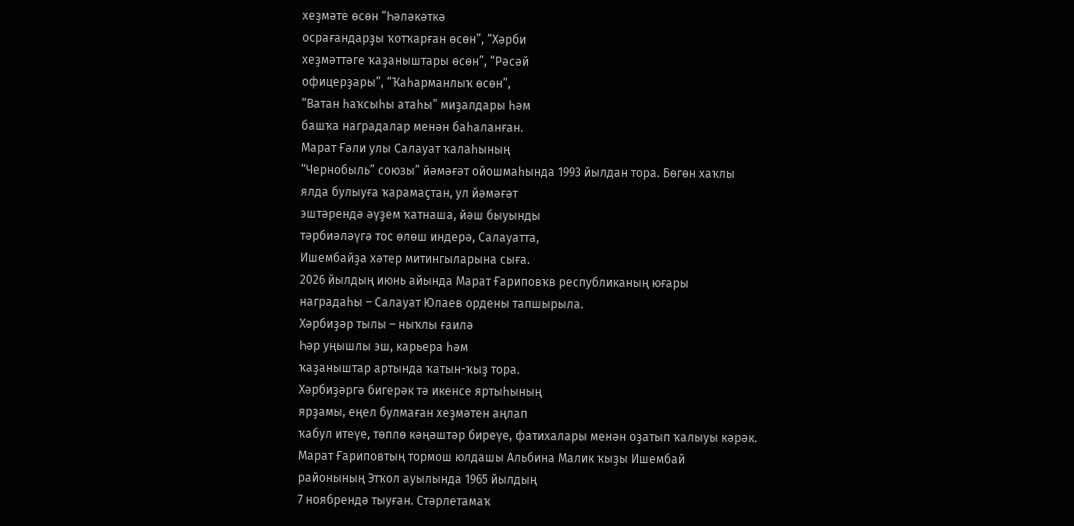хеҙмәте өсөн “Һәләкәткә
осрағандарҙы ҡотҡарған өсөн”, “Хәрби
хеҙмәттәге ҡаҙаныштары өсөн”, “Рәсәй
офицерҙары”, “Ҡаһарманлыҡ өсөн”,
“Ватан һаҡсыһы атаһы” миҙалдары һәм
башҡа наградалар менән баһаланған.
Марат Ғәли улы Салауат ҡалаһының
“Чернобыль” союзы” йәмәғәт ойошмаһында 1993 йылдан тора. Бөгөн хаҡлы
ялда булыуға ҡарамаҫтан, ул йәмәғәт
эштәрендә әүҙем ҡатнаша, йәш быуынды
тәрбиәләүгә тос өлөш индерә, Салауатта,
Ишембайҙа хәтер митингыларына сыға.
2026 йылдың июнь айында Марат Ғариповҡв республиканың юғары
наградаһы – Салауат Юлаев ордены тапшырыла.
Хәрбиҙәр тылы – ныҡлы ғаилә
Һәр уңышлы эш, карьера һәм
ҡаҙаныштар артында ҡатын-ҡыҙ тора.
Хәрбиҙәргә бигерәк тә икенсе яртыһының
ярҙамы, еңел булмаған хеҙмәтен аңлап
ҡабул итеүе, төплө кәңәштәр биреүе, фатихалары менән оҙатып ҡалыуы кәрәк.
Марат Ғариповтың тормош юлдашы Альбина Малик ҡыҙы Ишембай
районының Этҡол ауылында 1965 йылдың
7 ноябрендә тыуған. Стәрлетамаҡ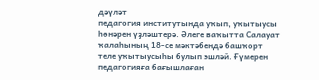дәүләт
педагогия институтында уҡып, уҡытыусы
һөнәрен үҙләштерә. Әлеге ваҡытта Салауат ҡалаһының 18-се мәктәбендә башҡорт
теле уҡытыусыһы булып эшләй. Ғүмерен
педагогияға бағышлаған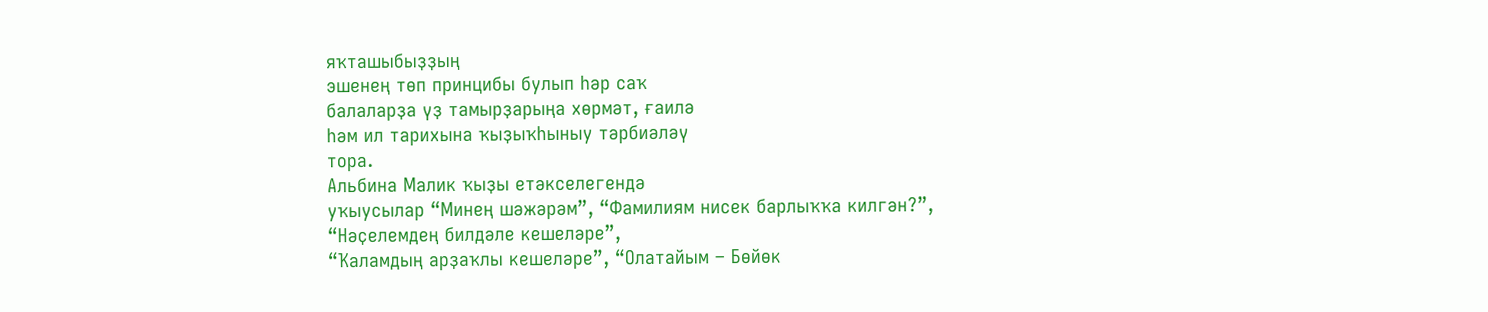яҡташыбыҙҙың
эшенең төп принцибы булып һәр саҡ
балаларҙа үҙ тамырҙарыңа хөрмәт, ғаилә
һәм ил тарихына ҡыҙыҡһыныу тәрбиәләү
тора.
Альбина Малик ҡыҙы етәкселегендә
уҡыусылар “Минең шәжәрәм”, “Фамилиям нисек барлыҡҡа килгән?”,
“Нәҫелемдең билдәле кешеләре”,
“Ҡаламдың арҙаҡлы кешеләре”, “Олатайым – Бөйөк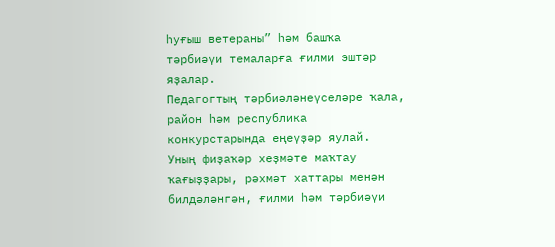һуғыш ветераны” һәм башҡа
тәрбиәүи темаларға ғилми эштәр яҙалар.
Педагогтың тәрбиәләнеүселәре ҡала, район һәм республика конкурстарында еңеүҙәр яулай.
Уның фиҙаҡәр хеҙмәте маҡтау ҡағыҙҙары, рәхмәт хаттары менән билдәләнгән, ғилми һәм тәрбиәүи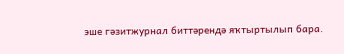эше гәзитжурнал биттәрендә яҡтыртылып бара.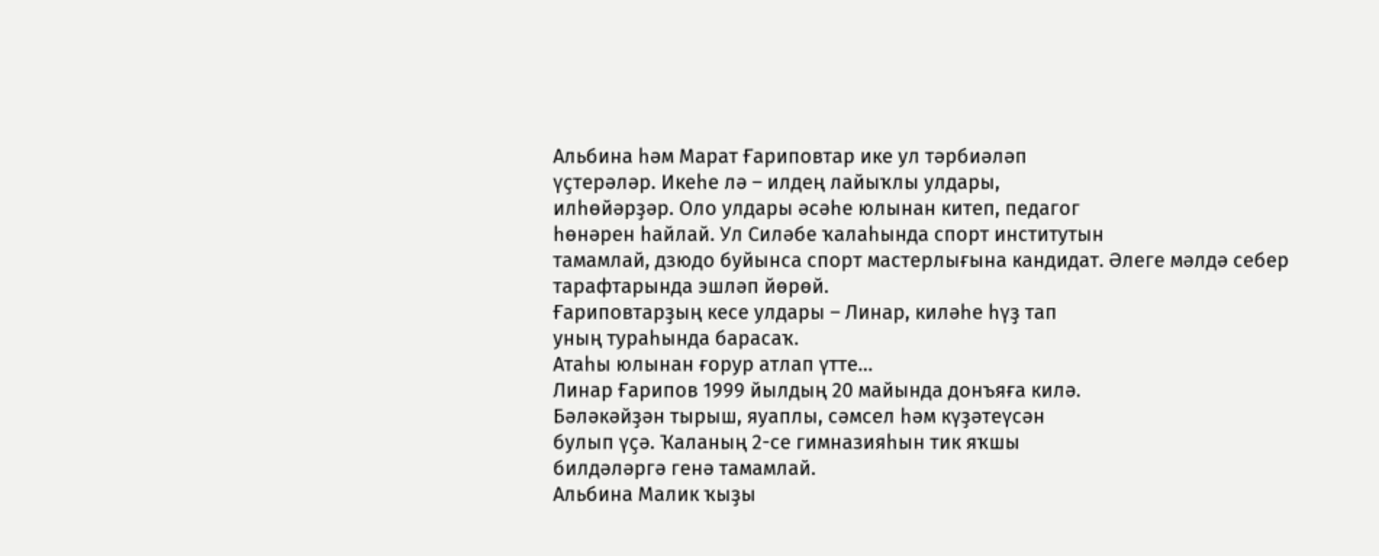Альбина һәм Марат Ғариповтар ике ул тәрбиәләп
үҫтерәләр. Икеһе лә – илдең лайыҡлы улдары,
илһөйәрҙәр. Оло улдары әсәһе юлынан китеп, педагог
һөнәрен һайлай. Ул Силәбе ҡалаһында спорт институтын
тамамлай, дзюдо буйынса спорт мастерлығына кандидат. Әлеге мәлдә себер тарафтарында эшләп йөрөй.
Ғариповтарҙың кесе улдары – Линар, киләһе һүҙ тап
уның тураһында барасаҡ.
Атаһы юлынан ғорур атлап үтте...
Линар Ғарипов 1999 йылдың 20 майында донъяға килә.
Бәләкәйҙән тырыш, яуаплы, сәмсел һәм күҙәтеүсән
булып үҫә. Ҡаланың 2-се гимназияһын тик яҡшы
билдәләргә генә тамамлай.
Альбина Малик ҡыҙы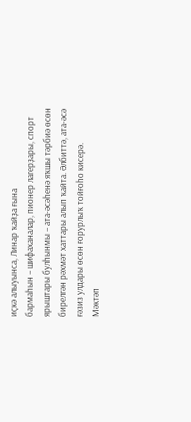иҫкә алыуынса, Линар ҡайҙа ғына
бармаһын – шифаханалар, пионер лагерҙары, спорт
ярыштары булһынмы – ата-әсәһенә яҡшы тәрбиә өсөн
бирелгән рәхмәт хаттары алып ҡайта. Әлбиттә, ата-әсә
ғәзиз улдары өсөн ғорурлыҡ тойғоһо кисерә.
Мәктәп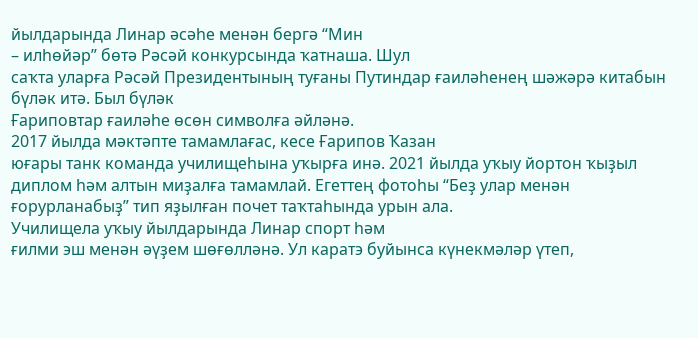йылдарында Линар әсәһе менән бергә “Мин
– илһөйәр” бөтә Рәсәй конкурсында ҡатнаша. Шул
саҡта уларға Рәсәй Президентының туғаны Путиндар ғаиләһенең шәжәрә китабын бүләк итә. Был бүләк
Ғариповтар ғаиләһе өсөн символға әйләнә.
2017 йылда мәктәпте тамамлағас, кесе Ғарипов Ҡазан
юғары танк команда училищеһына уҡырға инә. 2021 йылда уҡыу йортон ҡыҙыл диплом һәм алтын миҙалға тамамлай. Егеттең фотоһы “Беҙ улар менән ғорурланабыҙ” тип яҙылған почет таҡтаһында урын ала.
Училищела уҡыу йылдарында Линар спорт һәм
ғилми эш менән әүҙем шөғөлләнә. Ул каратэ буйынса күнекмәләр үтеп,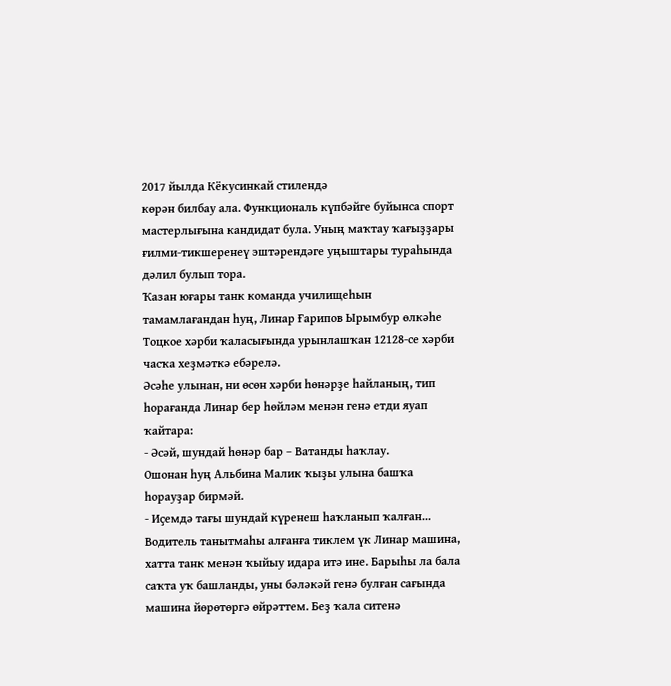2017 йылда Кёкусинкай стилендә
көрән билбау ала. Функциональ күпбәйге буйынса спорт
мастерлығына кандидат була. Уның маҡтау ҡағыҙҙары
ғилми-тикшеренеү эштәрендәге уңыштары тураһында
дәлил булып тора.
Ҡазан юғары танк команда училищеһын
тамамлағандан һуң, Линар Ғарипов Ырымбур өлкәһе
Тоцкое хәрби ҡаласығында урынлашҡан 12128-се хәрби
часҡа хеҙмәткә ебәрелә.
Әсәһе улынан, ни өсөн хәрби һөнәрҙе һайланың, тип
һорағанда Линар бер һөйләм менән генә етди яуап
ҡайтара:
- Әсәй, шундай һөнәр бар – Ватанды һаҡлау.
Ошонан һуң Альбина Малик ҡыҙы улына башҡа
һорауҙар бирмәй.
- Иҫемдә тағы шундай күренеш һаҡланып ҡалған...
Водитель танытмаһы алғанға тиклем үк Линар машина,
хатта танк менән ҡыйыу идара итә ине. Барыһы ла бала
саҡта уҡ башланды, уны бәләкәй генә булған сағында
машина йөрөтөргә өйрәттем. Беҙ ҡала ситенә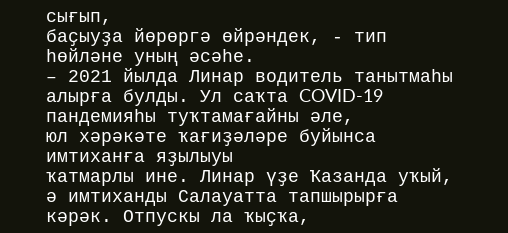сығып,
баҫыуҙа йөрөргә өйрәндек, - тип һөйләне уның әсәһе.
– 2021 йылда Линар водитель танытмаһы алырға булды. Ул саҡта COVID-19 пандемияһы туҡтамағайны әле,
юл хәрәкәте ҡағиҙәләре буйынса имтиханға яҙылыуы
ҡатмарлы ине. Линар үҙе Ҡазанда уҡый, ә имтиханды Салауатта тапшырырға кәрәк. Отпускы ла ҡыҫҡа,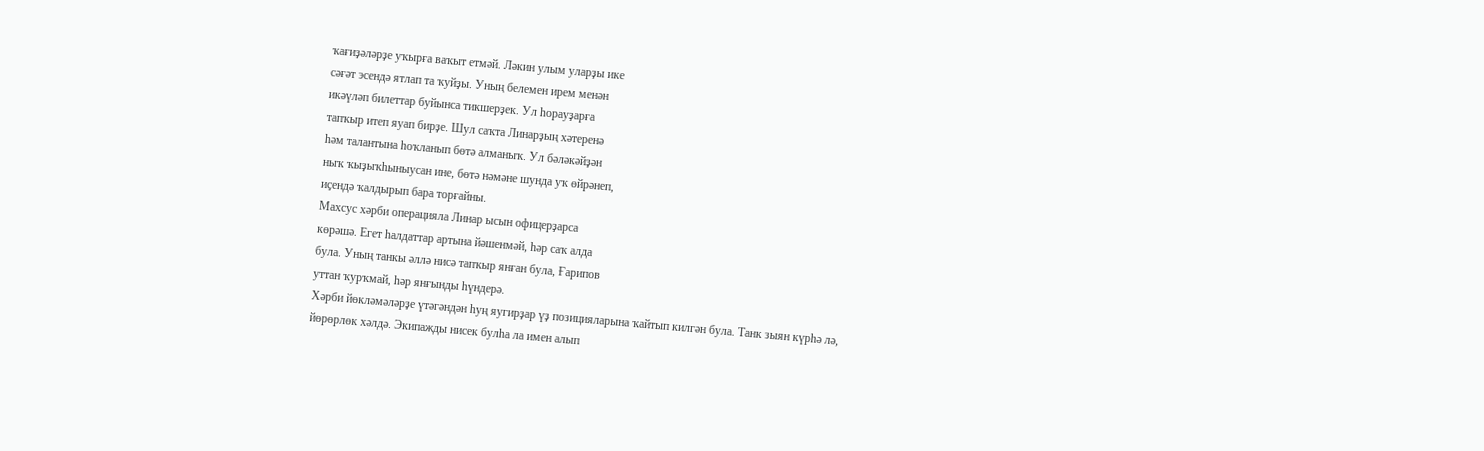ҡағиҙәләрҙе уҡырға ваҡыт етмәй. Ләкин улым уларҙы ике
сәғәт эсендә ятлап та ҡуйҙы. Уның белемен ирем менән
икәүләп билеттар буйынса тикшерҙек. Ул һорауҙарға
тапҡыр итеп яуап бирҙе. Шул саҡта Линарҙың хәтеренә
һәм талантына һоҡланып бөтә алманыҡ. Ул бәләкәйҙән
ныҡ ҡыҙыҡһыныусан ине, бөтә нәмәне шунда уҡ өйрәнеп,
иҫендә ҡалдырып бара торғайны.
Махсус хәрби операцияла Линар ысын офицерҙарса
көрәшә. Егет һалдаттар артына йәшенмәй, һәр саҡ алда
була. Уның танкы әллә нисә тапҡыр янған була, Ғарипов
уттан ҡурҡмай, һәр янғынды һүндерә.
Хәрби йөкләмәләрҙе үтәгәндән һуң яугирҙар үҙ позицияларына ҡайтып килгән була. Танк зыян күрһә лә,
йөрөрлөк хәлдә. Экипажды нисек булһа ла имен алып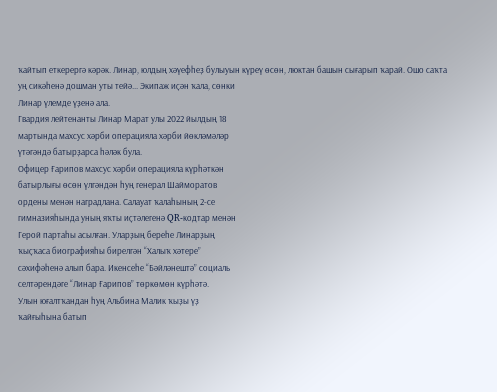ҡайтып еткерергә кәрәк. Линар, юлдың хәүефһеҙ булыуын күреү өсөн, люктан башын сығарып ҡарай. Ошо саҡта
уң сикәһенә дошман уты тейә... Экипаж иҫән ҡала, сөнки
Линар үлемде үҙенә ала.
Гвардия лейтенанты Линар Марат улы 2022 йылдың 18
мартында махсус хәрби операцияла хәрби йөкләмәләр
үтәгәндә батырҙарса һәләк була.
Офицер Ғарипов махсус хәрби операцияла күрһәткән
батырлығы өсөн үлгәндән һуң генерал Шайморатов
ордены менән наградлана. Салауат ҡалаһының 2-се
гимназияһында уның яҡты иҫтәлегенә QR-кодтар менән
Герой партаһы асылған. Уларҙың береһе Линарҙың
ҡыҫҡаса биографияһы бирелгән “Халыҡ хәтере”
сәхифәһенә алып бара. Икенсеһе “Бәйләнештә” социаль
селтәрендәге “Линар Ғарипов” төркөмөн күрһәтә.
Улын юғалтҡандан һуң Альбина Малик ҡыҙы үҙ
ҡайғыһына батып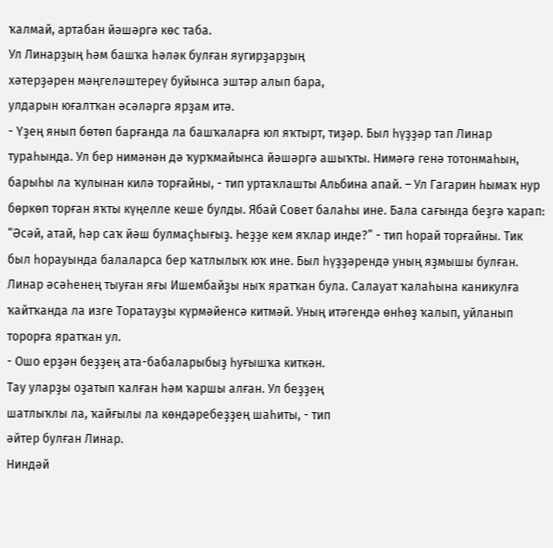ҡалмай, артабан йәшәргә көс таба.
Ул Линарҙың һәм башҡа һәләк булған яугирҙарҙың
хәтерҙәрен мәңгеләштереү буйынса эштәр алып бара,
улдарын юғалтҡан әсәләргә ярҙам итә.
- Үҙең янып бөтөп барғанда ла башҡаларға юл яҡтырт, тиҙәр. Был һүҙҙәр тап Линар тураһында. Ул бер нимәнән дә ҡурҡмайынса йәшәргә ашыҡты. Нимәгә генә тотонмаһын, барыһы ла ҡулынан килә торғайны, - тип уртаҡлашты Альбина апай. – Ул Гагарин һымаҡ нур бөркөп торған яҡты күңелле кеше булды. Ябай Совет балаһы ине. Бала сағында беҙгә ҡарап: “Әсәй, атай, һәр саҡ йәш булмаҫһығыҙ. Һеҙҙе кем яҡлар инде?” - тип һорай торғайны. Тик был һорауында балаларса бер ҡатлылыҡ юҡ ине. Был һүҙҙәрендә уның яҙмышы булған. Линар әсәһенең тыуған яғы Ишембайҙы ныҡ яратҡан була. Салауат ҡалаһына каникулға ҡайтҡанда ла изге Торатауҙы күрмәйенсә китмәй. Уның итәгендә өнһөҙ ҡалып, уйланып торорға яратҡан ул.
- Ошо ерҙән беҙҙең ата-бабаларыбыҙ һуғышҡа киткән.
Тау уларҙы оҙатып ҡалған һәм ҡаршы алған. Ул беҙҙең
шатлыҡлы ла, ҡайғылы ла көндәребеҙҙең шаһиты, - тип
әйтер булған Линар.
Ниндәй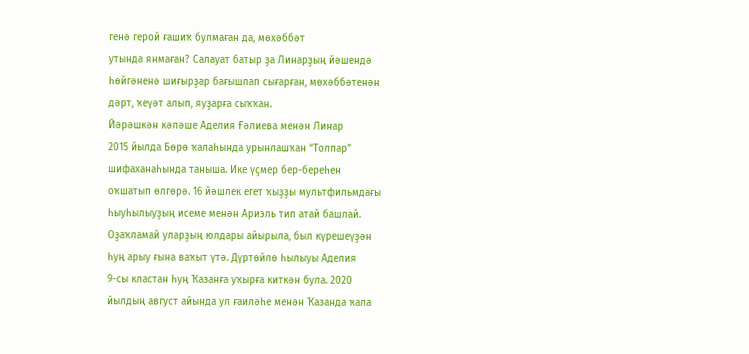генә герой ғашиҡ булмаған да, мөхәббәт
утында янмаған? Салауат батыр ҙа Линарҙың йәшендә
һөйгәненә шиғырҙар бағышлап сығарған, мөхәббәтенән
дәрт, ҡеүәт алып, яуҙарға сыҡҡан.
Йәрәшкән кәләше Аделия Ғәлиева менән Линар
2015 йылда Бөрө ҡалаһында урынлашҡан “Толпар”
шифаханаһында таныша. Ике үҫмер бер-береһен
оҡшатып өлгөрә. 16 йәшлек егет ҡыҙҙы мультфильмдағы
һыуһылыуҙың исеме менән Ариэль тип атай башлай.
Оҙаҡламай уларҙың юлдары айырыла, был күрешеүҙән
һуң арыу ғына ваҡыт үтә. Дүртөйлө һылыуы Аделия
9-сы кластан һуң Ҡазанға уҡырға киткән була. 2020
йылдың август айында ул ғаиләһе менән Ҡазанда ҡала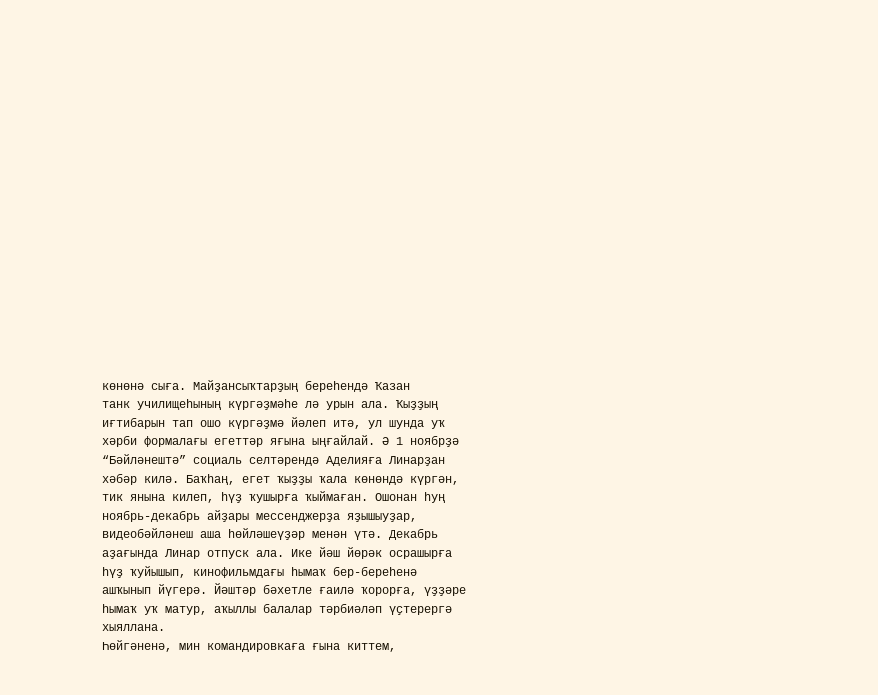көнөнә сыға. Майҙансыҡтарҙың береһендә Ҡазан
танк училищеһының күргәҙмәһе лә урын ала. Ҡыҙҙың
иғтибарын тап ошо күргәҙмә йәлеп итә, ул шунда уҡ
хәрби формалағы егеттәр яғына ыңғайлай. Ә 1 ноябрҙә
“Бәйләнештә” социаль селтәрендә Аделияға Линарҙан
хәбәр килә. Баҡһаң, егет ҡыҙҙы ҡала көнөндә күргән,
тик янына килеп, һүҙ ҡушырға ҡыймаған. Ошонан һуң
ноябрь-декабрь айҙары мессенджерҙа яҙышыуҙар,
видеобәйләнеш аша һөйләшеүҙәр менән үтә. Декабрь
аҙағында Линар отпуск ала. Ике йәш йөрәк осрашырға
һүҙ ҡуйышып, кинофильмдағы һымаҡ бер-береһенә
ашҡынып йүгерә. Йәштәр бәхетле ғаилә ҡорорға, үҙҙәре
һымаҡ уҡ матур, аҡыллы балалар тәрбиәләп үҫтерергә
хыяллана.
Һөйгәненә, мин командировкаға ғына киттем,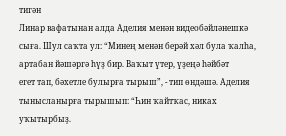тигән
Линар вафатынан алда Аделия менән видеобәйләнешкә
сыға. Шул саҡта ул: “Минең менән берәй хәл була ҡалһа,
артабан йәшәргә һүҙ бир. Ваҡыт үтер, үҙеңә һәйбәт
егет тап, бәхетле булырға тырыш”, - тип өндәшә. Аделия тынысланырға тырышып: “Һин ҡайтҡас, никах
уҡытырбыҙ.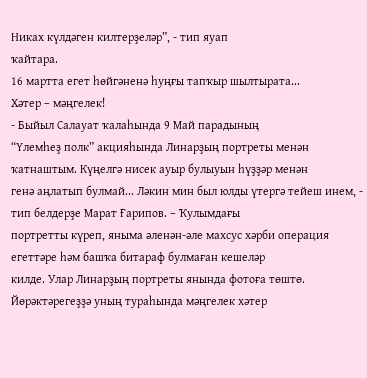Никах күлдәген килтерҙеләр”, - тип яуап
ҡайтара.
16 мартта егет һөйгәненә һуңғы тапҡыр шылтырата...
Хәтер – мәңгелек!
- Быйыл Салауат ҡалаһында 9 Май парадының
“Үлемһеҙ полк” акцияһында Линарҙың портреты менән
ҡатнаштым. Күңелгә нисек ауыр булыуын һүҙҙәр менән
генә аңлатып булмай... Ләкин мин был юлды үтергә тейеш инем, - тип белдерҙе Марат Ғарипов. – Ҡулымдағы
портретты күреп, яныма әленән-әле махсус хәрби операция егеттәре һәм башҡа битараф булмаған кешеләр
килде. Улар Линарҙың портреты янында фотоға төштө.
Йөрәктәрегеҙҙә уның тураһында мәңгелек хәтер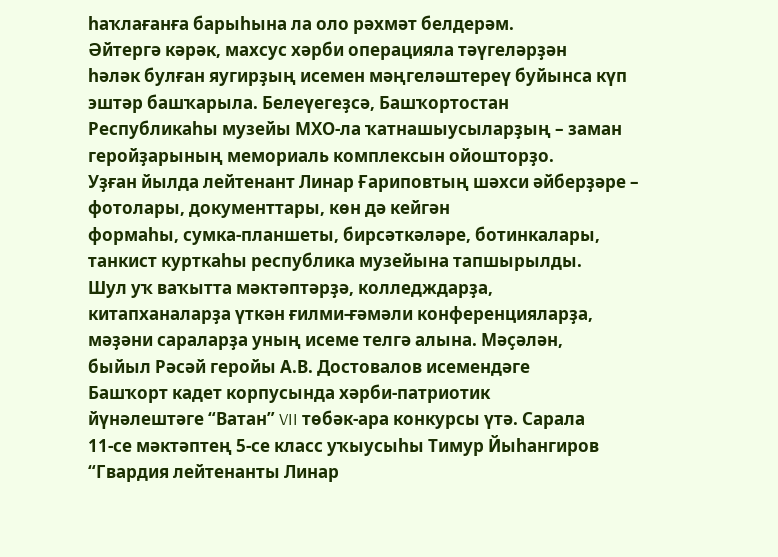һаҡлағанға барыһына ла оло рәхмәт белдерәм.
Әйтергә кәрәк, махсус хәрби операцияла тәүгеләрҙән
һәләк булған яугирҙың исемен мәңгеләштереү буйынса күп эштәр башҡарыла. Белеүегеҙсә, Башҡортостан
Республикаһы музейы МХО-ла ҡатнашыусыларҙың – заман геройҙарының мемориаль комплексын ойошторҙо.
Уҙған йылда лейтенант Линар Ғариповтың шәхси әйберҙәре – фотолары, документтары, көн дә кейгән
формаһы, сумка-планшеты, бирсәткәләре, ботинкалары, танкист курткаһы республика музейына тапшырылды.
Шул уҡ ваҡытта мәктәптәрҙә, колледждарҙа,
китапханаларҙа үткән ғилми-ғәмәли конференцияларҙа,
мәҙәни сараларҙа уның исеме телгә алына. Мәҫәлән,
быйыл Рәсәй геройы А.В. Достовалов исемендәге
Башҡорт кадет корпусында хәрби-патриотик
йүнәлештәге “Ватан” VII төбәк-ара конкурсы үтә. Сарала
11-се мәктәптең 5-се класс уҡыусыһы Тимур Йыһангиров
“Гвардия лейтенанты Линар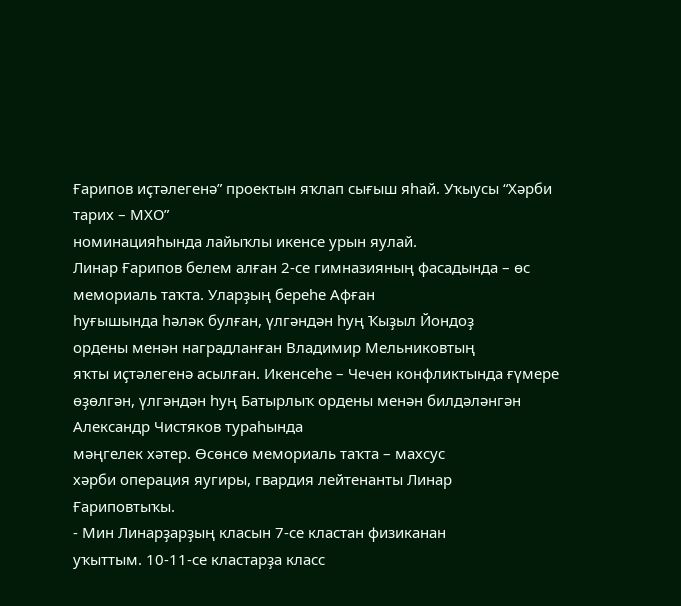Ғарипов иҫтәлегенә” проектын яҡлап сығыш яһай. Уҡыусы “Хәрби тарих – МХО”
номинацияһында лайыҡлы икенсе урын яулай.
Линар Ғарипов белем алған 2-се гимназияның фасадында – өс мемориаль таҡта. Уларҙың береһе Афған
һуғышында һәләк булған, үлгәндән һуң Ҡыҙыл Йондоҙ
ордены менән наградланған Владимир Мельниковтың
яҡты иҫтәлегенә асылған. Икенсеһе – Чечен конфликтында ғүмере өҙөлгән, үлгәндән һуң Батырлыҡ ордены менән билдәләнгән Александр Чистяков тураһында
мәңгелек хәтер. Өсөнсө мемориаль таҡта – махсус
хәрби операция яугиры, гвардия лейтенанты Линар
Ғариповтыҡы.
- Мин Линарҙарҙың класын 7-се кластан физиканан
уҡыттым. 10-11-се кластарҙа класс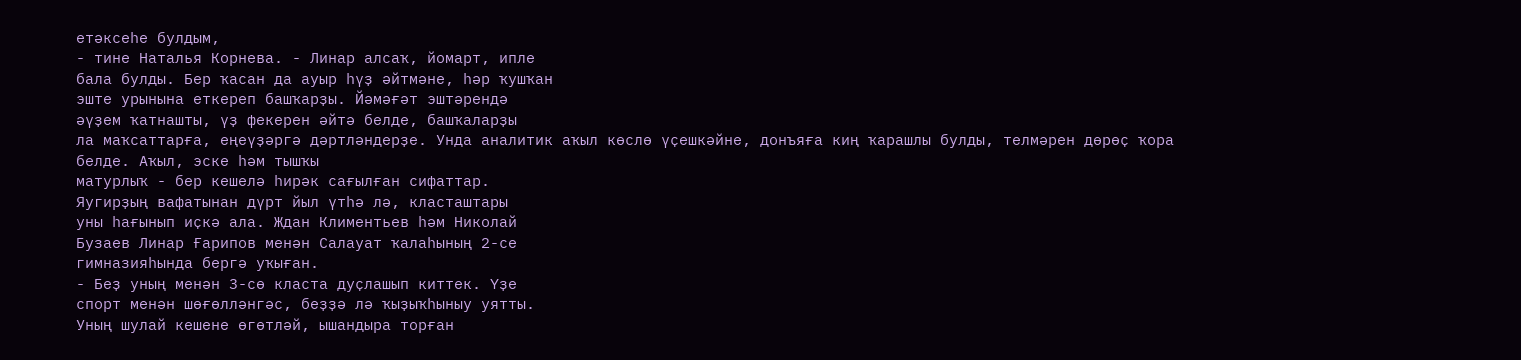етәксеһе булдым,
- тине Наталья Корнева. - Линар алсаҡ, йомарт, ипле
бала булды. Бер ҡасан да ауыр һүҙ әйтмәне, һәр ҡушҡан
эште урынына еткереп башҡарҙы. Йәмәғәт эштәрендә
әүҙем ҡатнашты, үҙ фекерен әйтә белде, башҡаларҙы
ла маҡсаттарға, еңеүҙәргә дәртләндерҙе. Унда аналитик аҡыл көслө үҫешкәйне, донъяға киң ҡарашлы булды, телмәрен дөрөҫ ҡора белде. Аҡыл, эске һәм тышҡы
матурлыҡ - бер кешелә һирәк сағылған сифаттар.
Яугирҙың вафатынан дүрт йыл үтһә лә, класташтары
уны һағынып иҫкә ала. Ждан Климентьев һәм Николай
Бузаев Линар Ғарипов менән Салауат ҡалаһының 2-се
гимназияһында бергә уҡыған.
- Беҙ уның менән 3-сө класта дуҫлашып киттек. Үҙе
спорт менән шөғөлләнгәс, беҙҙә лә ҡыҙыҡһыныу уятты.
Уның шулай кешене өгөтләй, ышандыра торған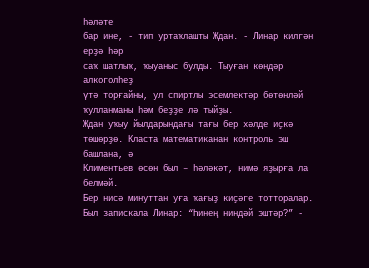һәләте
бар ине, - тип уртаҡлашты Ждан. - Линар килгән ерҙә һәр
саҡ шатлыҡ, ҡыуаныс булды. Тыуған көндәр алкоголһеҙ
үтә торғайны, ул спиртлы эсемлектәр бөтөнләй
ҡулланманы һәм беҙҙе лә тыйҙы.
Ждан уҡыу йылдарындағы тағы бер хәлде иҫкә
төшөрҙө. Класта математиканан контроль эш башлана, ә
Климентьев өсөн был – һәләкәт, нимә яҙырға ла белмәй.
Бер нисә минуттан уға ҡағыҙ киҫәге тотторалар. Был запискала Линар: “Һинең ниндәй эштәр?” -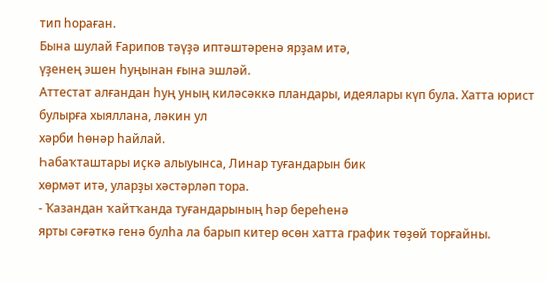тип һораған.
Бына шулай Ғарипов тәүҙә иптәштәренә ярҙам итә,
үҙенең эшен һуңынан ғына эшләй.
Аттестат алғандан һуң уның киләсәккә пландары, идеялары күп була. Хатта юрист булырға хыяллана, ләкин ул
хәрби һөнәр һайлай.
Һабаҡташтары иҫкә алыуынса, Линар туғандарын бик
хөрмәт итә, уларҙы хәстәрләп тора.
- Ҡазандан ҡайтҡанда туғандарының һәр береһенә
ярты сәғәткә генә булһа ла барып китер өсөн хатта график төҙөй торғайны.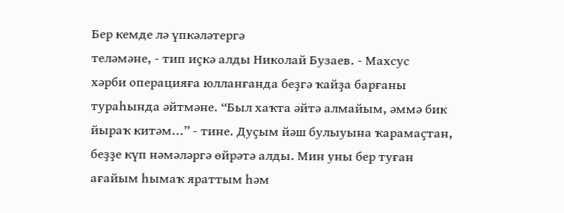Бер кемде лә үпкәләтергә
теләмәне, - тип иҫкә алды Николай Бузаев. - Махсус
хәрби операцияға юлланғанда беҙгә ҡайҙа барғаны
тураһында әйтмәне. “Был хаҡта әйтә алмайым, әммә бик
йыраҡ китәм...” - тине. Дуҫым йәш булыуына ҡарамаҫтан,
беҙҙе күп нәмәләргә өйрәтә алды. Мин уны бер туған
ағайым һымаҡ яраттым һәм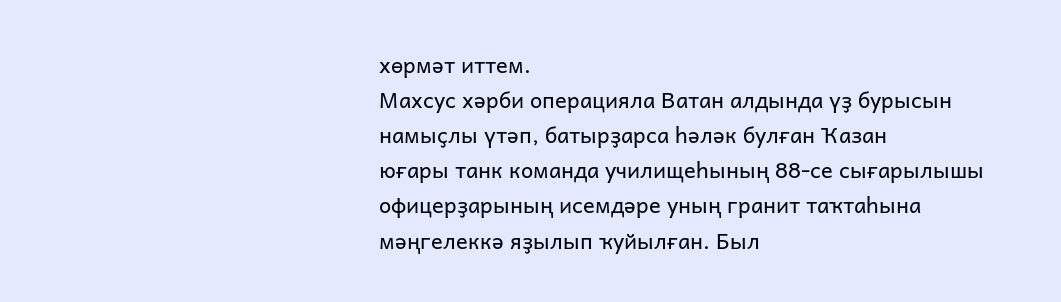хөрмәт иттем.
Махсус хәрби операцияла Ватан алдында үҙ бурысын намыҫлы үтәп, батырҙарса һәләк булған Ҡазан
юғары танк команда училищеһының 88-се сығарылышы
офицерҙарының исемдәре уның гранит таҡтаһына
мәңгелеккә яҙылып ҡуйылған. Был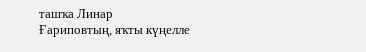ташҡа Линар
Ғариповтың, яҡты күңелле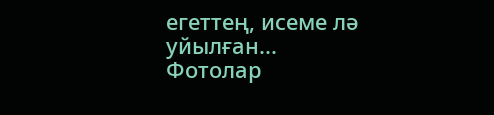егеттең, исеме лә уйылған...
Фотолар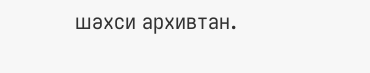шәхси архивтан.